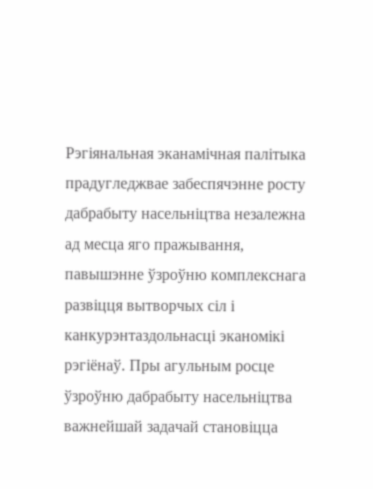Рэгіянальная эканамічная палітыка прадугледжвае забеспячэнне росту дабрабыту насельніцтва незалежна ад месца яго пражывання, павышэнне ўзроўню комплекснага развіцця вытворчых сіл і канкурэнтаздольнасці эканомікі рэгіёнаў. Пры агульным росце ўзроўню дабрабыту насельніцтва важнейшай задачай становіцца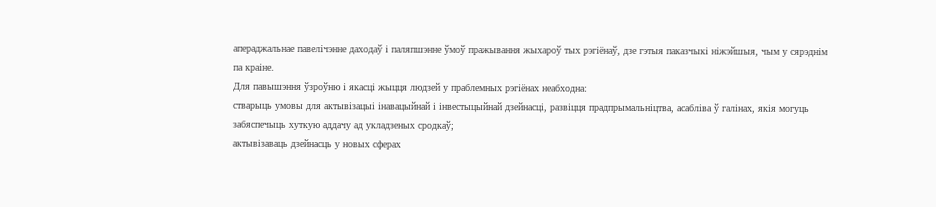апераджальнае павелічэнне даходаў і паляпшэнне ўмоў пражывання жыхароў тых рэгіёнаў, дзе гэтыя паказчыкі ніжэйшыя, чым у сярэднім па краіне.
Для павышэння ўзроўню і якасці жыцця людзей у праблемных рэгіёнах неабходна:
стварыць умовы для актывізацыі інавацыйнай і інвестыцыйнай дзейнасці, развіцця прадпрымальніцтва, асабліва ў галінах, якія могуць забяспечыць хуткую аддачу ад укладзеных сродкаў;
актывізаваць дзейнасць у новых сферах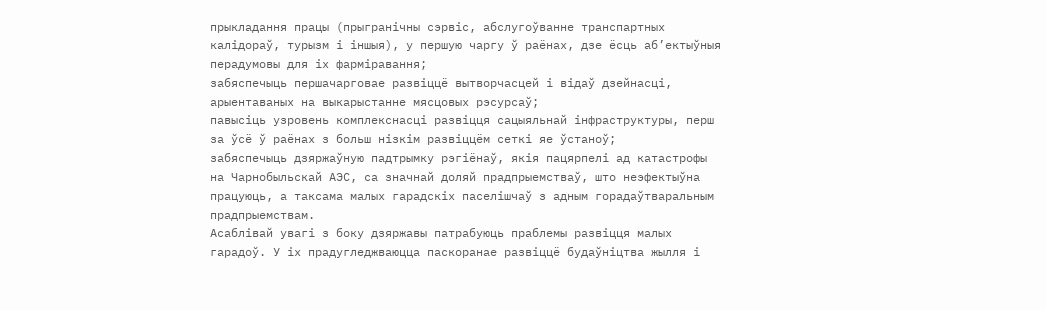прыкладання працы (прыгранічны сэрвіс, абслугоўванне транспартных калідораў, турызм і іншыя), у першую чаргу ў раёнах, дзе ёсць аб’ектыўныя перадумовы для іх фарміравання;
забяспечыць першачарговае развіццё вытворчасцей і відаў дзейнасці, арыентаваных на выкарыстанне мясцовых рэсурсаў;
павысіць узровень комплекснасці развіцця сацыяльнай інфраструктуры, перш за ўсё ў раёнах з больш нізкім развіццём сеткі яе ўстаноў;
забяспечыць дзяржаўную падтрымку рэгіёнаў, якія пацярпелі ад катастрофы на Чарнобыльскай АЭС, са значнай доляй прадпрыемстваў, што неэфектыўна працуюць, а таксама малых гарадскіх паселішчаў з адным горадаўтваральным прадпрыемствам.
Асаблівай увагі з боку дзяржавы патрабуюць праблемы развіцця малых гарадоў. У іх прадугледжваюцца паскоранае развіццё будаўніцтва жылля і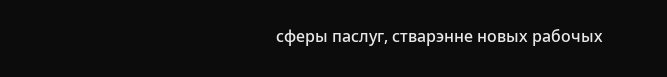сферы паслуг, стварэнне новых рабочых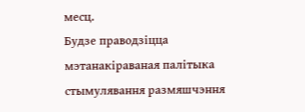месц.
Будзе праводзіцца мэтанакіраваная палітыка стымулявання размяшчэння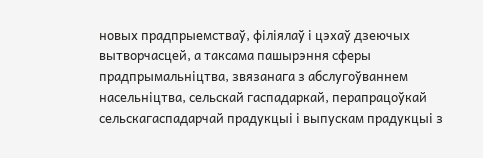новых прадпрыемстваў, філіялаў і цэхаў дзеючых вытворчасцей, а таксама пашырэння сферы прадпрымальніцтва, звязанага з абслугоўваннем насельніцтва, сельскай гаспадаркай, перапрацоўкай сельскагаспадарчай прадукцыі і выпускам прадукцыі з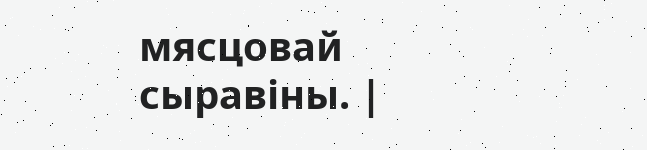мясцовай сыравіны. |